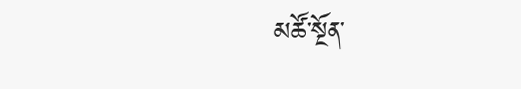མཚོ་སྔོན་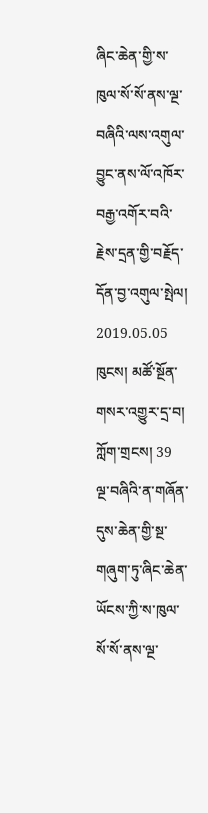ཞིང་ཆེན་གྱི་ས་ཁུལ་སོ་སོ་ནས་ལྔ་བཞིའི་ལས་འགུལ་བྱུང་ནས་ལོ་འཁོར་བརྒྱ་འགོར་བའི་རྗེས་དྲན་གྱི་བརྗོད་དོན་བྱ་འགུལ་སྤེལ།
2019.05.05 ཁུངས། མཚོ་སྔོན་གསར་འགྱུར་དྲ་བ། ཀློག་གྲངས། 39
ལྔ་བཞིའི་ན་གཞོན་དུས་ཆེན་གྱི་སྔ་གཞུག་ཏུ་ཞིང་ཆེན་ཡོངས་ཀྱི་ས་ཁུལ་སོ་སོ་ནས་ལྔ་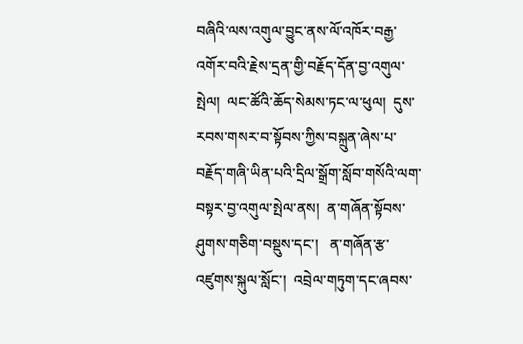བཞིའི་ལས་འགུལ་བྱུང་ནས་ལོ་འཁོར་བརྒྱ་འགོར་བའི་རྗེས་དྲན་གྱི་བརྗོད་དོན་བྱ་འགུལ་སྤེལ།  ལང་ཚོའི་ཆོད་སེམས་ཏང་ལ་ཕུལ།  དུས་རབས་གསར་བ་སྟོབས་ཀྱིས་བསྐྲུན་ཞེས་པ་བརྗོད་གཞི་ཡིན་པའི་དྲིལ་སྒྲོག་སློབ་གསོའི་ལག་བསྟར་བྱ་འགུལ་སྤེལ་ནས།  ན་གཞོན་སྟོབས་ཤུགས་གཅིག་བསྡུས་དང་།   ན་གཞོན་རྩ་འཛུགས་སྐུལ་སློང་།  འབྲེལ་གཏུག་དང་ཞབས་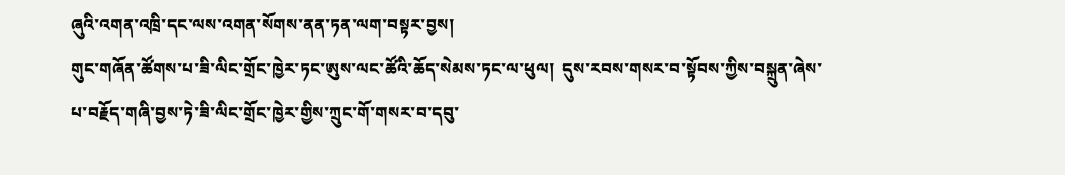ཞུའི་འགན་འཁྲི་དང་ལས་འགན་སོགས་ནན་ཏན་ལག་བསྟར་བྱས།
གུང་གཞོན་ཚོགས་པ་ཟི་ལིང་གྲོང་ཁྱེར་ཏང་ཨུས་ལང་ཚོའི་ཆོད་སེམས་ཏང་ལ་ཕུལ།  དུས་རབས་གསར་བ་སྟོབས་ཀྱིས་བསྐྲུན་ཞེས་པ་བརྗོད་གཞི་བྱས་ཏེ་ཟི་ལིང་གྲོང་ཁྱེར་གྱིས་ཀྲུང་གོ་གསར་བ་དབུ་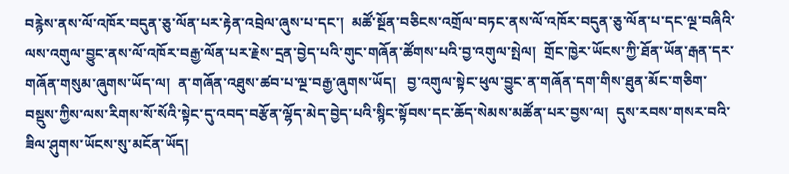བརྙེས་ནས་ལོ་འཁོར་བདུན་ཅུ་ལོན་པར་རྟེན་འབྲེལ་ཞུས་པ་དང་།  མཚོ་སྔོན་བཅིངས་འགྲོལ་བཏང་ནས་ལོ་འཁོར་བདུན་ཅུ་ལོན་པ་དང་ལྔ་བཞིའི་ལས་འགུལ་བྱུང་ནས་ལོ་འཁོར་བརྒྱ་ལོན་པར་རྗེས་དྲན་བྱེད་པའི་གུང་གཞོན་ཚོགས་པའི་བྱ་འགུལ་སྤེལ།  གྲོང་ཁྱེར་ཡོངས་ཀྱི་ཐོན་ཡོན་རྒན་དར་གཞོན་གསུམ་ཞུགས་ཡོད་ལ།  ན་གཞོན་འཐུས་ཚབ་པ་ལྔ་བརྒྱ་ཞུགས་ཡོད།   བྱ་འགུལ་སྟེང་ཕུལ་བྱུང་ན་གཞོན་དག་གིས་ཐུན་མོང་གཅིག་བསྡུས་ཀྱིས་ལས་རིགས་སོ་སོའི་སྟེང་དུ་འབད་བརྩོན་ལྷོད་མེད་བྱེད་པའི་སྙིང་སྟོབས་དང་ཆོད་སེམས་མཚོན་པར་བྱས་ལ།  དུས་རབས་གསར་བའི་ཟིལ་ཤུགས་ཡོངས་སུ་མངོན་ཡོད།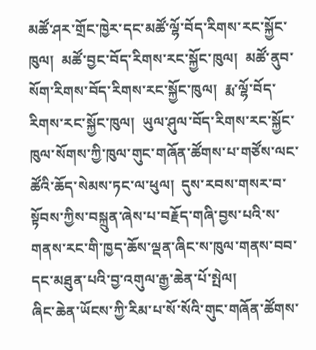མཚོ་ཤར་གྲོང་ཁྱེར་དང་མཚོ་ལྷོ་བོད་རིགས་རང་སྐྱོང་ཁུལ།  མཚོ་བྱང་བོད་རིགས་རང་སྐྱོང་ཁུལ།  མཚོ་ནུབ་སོག་རིགས་བོད་རིགས་རང་སྐྱོང་ཁུལ།  རྨ་ལྷོ་བོད་རིགས་རང་སྐྱོང་ཁུལ།  ཡུལ་ཤུལ་བོད་རིགས་རང་སྐྱོང་ཁུལ་སོགས་ཀྱི་ཁུལ་གུང་གཞོན་ཚོགས་པ་གཙོས་ལང་ཚོའི་ཆོད་སེམས་ཏང་ལ་ཕུལ།  དུས་རབས་གསར་བ་སྟོབས་ཀྱིས་བསྐྲུན་ཞེས་པ་བརྗོད་གཞི་བྱས་པའི་ས་གནས་རང་གི་ཁྱད་ཆོས་ལྡན་ཞིང་ས་ཁུལ་གནས་བབ་དང་མཐུན་པའི་བྱ་འགུལ་རྒྱ་ཆེན་པོ་སྤེལ།
ཞིང་ཆེན་ཡོངས་ཀྱི་རིམ་པ་སོ་སོའི་གུང་གཞོན་ཚོགས་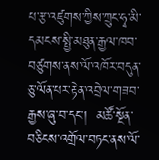པ་རྩ་འཛུགས་ཀྱིས་ཀྲུང་ཧྭ་མི་དམངས་སྤྱི་མཐུན་རྒྱལ་ཁབ་བཙུགས་ནས་ལོ་འཁོར་བདུན་ཅུ་ལོན་པར་རྟེན་འབྲེལ་གཟབ་རྒྱས་ཞུ་བ་དང་།  མཚོ་སྔོན་བཅིངས་འགྲོལ་བཏང་ནས་ལོ་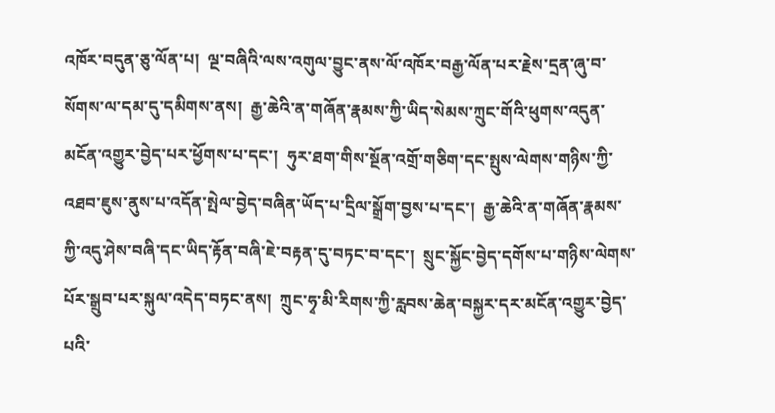འཁོར་བདུན་ཅུ་ལོན་པ།  ལྔ་བཞིའི་ལས་འགུལ་བྱུང་ནས་ལོ་འཁོར་བརྒྱ་ལོན་པར་རྗེས་དྲན་ཞུ་བ་སོགས་ལ་དམ་དུ་དམིགས་ནས།  རྒྱ་ཆེའི་ན་གཞོན་རྣམས་ཀྱི་ཡིད་སེམས་ཀྲུང་གོའི་ཕུགས་འདུན་མངོན་འགྱུར་བྱེད་པར་ཕྱོགས་པ་དང་།  ཧུར་ཐག་གིས་སྔོན་འགྲོ་གཅིག་དང་སྤུས་ལེགས་གཉིས་ཀྱི་འཐབ་ཇུས་ནུས་པ་འདོན་སྤེལ་བྱེད་བཞིན་ཡོད་པ་དྲིལ་སྒྲོག་བྱས་པ་དང་།  རྒྱ་ཆེའི་ན་གཞོན་རྣམས་ཀྱི་འདུ་ཤེས་བཞི་དང་ཡིད་རྟོན་བཞི་ཇེ་བརྟན་དུ་བཏང་བ་དང་།  སྲུང་སྐྱོང་བྱེད་དགོས་པ་གཉིས་ལེགས་པོར་སྒྲུབ་པར་སྐུལ་འདེད་བཏང་ནས།  ཀྲུང་ཧྭ་མི་རིགས་ཀྱི་རླབས་ཆེན་བསྐྱར་དར་མངོན་འགྱུར་བྱེད་པའི་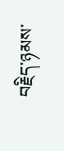བརྗིད་ཉམས་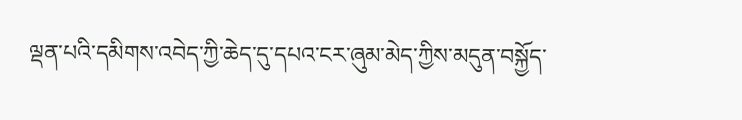ལྡན་པའི་དམིགས་འབེད་ཀྱི་ཆེད་དུ་དཔའ་ངར་ཞུམ་མེད་ཀྱིས་མདུན་བསྐྱོད་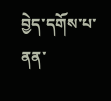བྱེད་དགོས་པ་ནན་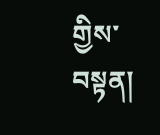གྱིས་བསྟན།